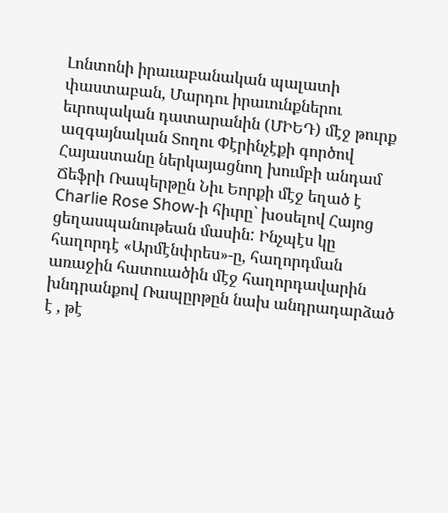Լոնտոնի իրաւաբանական պալատի փաստաբան, Մարդու իրաւունքներու եւրոպական դատարանին (ՄԻԵԴ) մէջ թուրք ազգայնական Տողու Փէրինչէքի գործով Հայաստանը ներկայացնող խումբի անդամ Ճեֆրի Ռապերթըն Նիւ Եորքի մէջ եղած է Charlie Rose Show-ի հիւրը` խօսելով Հայոց ցեղասպանութեան մասին: Ինչպէս կը հաղորդէ «Արմէնփրես»-ը, հաղորդման առաջին հատուածին մէջ հաղորդավարին խնդրանքով Ռապըրթըն նախ անդրադարձած է , թէ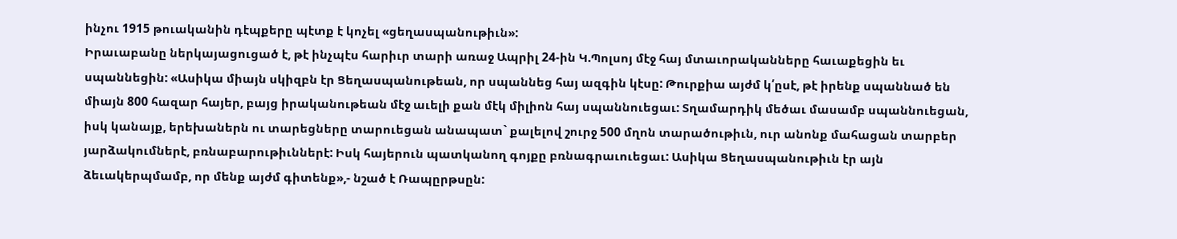ինչու 1915 թուականին դէպքերը պէտք է կոչել «ցեղասպանութիւն»:
Իրաւաբանը ներկայացուցած է, թէ ինչպէս հարիւր տարի առաջ Ապրիլ 24-ին Կ.Պոլսոյ մէջ հայ մտաւորականները հաւաքեցին եւ սպաննեցին: «Ասիկա միայն սկիզբն էր Ցեղասպանութեան, որ սպաննեց հայ ազգին կէսը: Թուրքիա այժմ կ՛ըսէ, թէ իրենք սպաննած են միայն 800 հազար հայեր, բայց իրականութեան մէջ աւելի քան մէկ միլիոն հայ սպաննուեցաւ: Տղամարդիկ մեծաւ մասամբ սպաննուեցան, իսկ կանայք, երեխաներն ու տարեցները տարուեցան անապատ` քալելով շուրջ 500 մղոն տարածութիւն, ուր անոնք մահացան տարբեր յարձակումներէ, բռնաբարութիւններէ: Իսկ հայերուն պատկանող գոյքը բռնագրաւուեցաւ: Ասիկա Ցեղասպանութիւն էր այն ձեւակերպմամբ, որ մենք այժմ գիտենք»,- նշած է Ռապըրթսըն: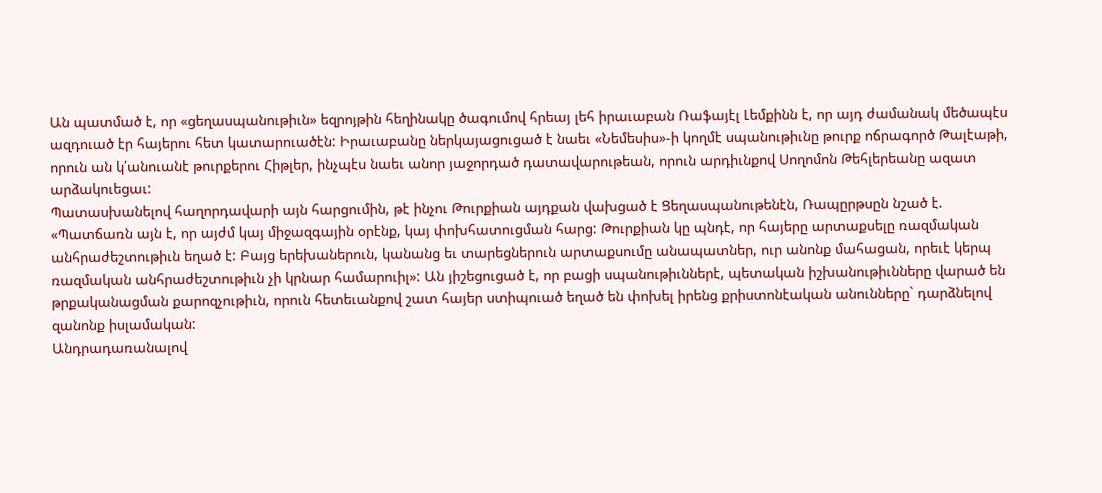Ան պատմած է, որ «ցեղասպանութիւն» եզրոյթին հեղինակը ծագումով հրեայ լեհ իրաւաբան Ռաֆայէլ Լեմքինն է, որ այդ ժամանակ մեծապէս ազդուած էր հայերու հետ կատարուածէն: Իրաւաբանը ներկայացուցած է նաեւ «Նեմեսիս»-ի կողմէ սպանութիւնը թուրք ոճրագործ Թալէաթի, որուն ան կ՛անուանէ թուրքերու Հիթլեր, ինչպէս նաեւ անոր յաջորդած դատավարութեան, որուն արդիւնքով Սողոմոն Թեհլերեանը ազատ արձակուեցաւ:
Պատասխանելով հաղորդավարի այն հարցումին, թէ ինչու Թուրքիան այդքան վախցած է Ցեղասպանութենէն, Ռապըրթսըն նշած է. «Պատճառն այն է, որ այժմ կայ միջազգային օրէնք, կայ փոխհատուցման հարց: Թուրքիան կը պնդէ, որ հայերը արտաքսելը ռազմական անհրաժեշտութիւն եղած է: Բայց երեխաներուն, կանանց եւ տարեցներուն արտաքսումը անապատներ, ուր անոնք մահացան, որեւէ կերպ ռազմական անհրաժեշտութիւն չի կրնար համարուիլ»: Ան յիշեցուցած է, որ բացի սպանութիւններէ, պետական իշխանութիւնները վարած են թրքականացման քարոզչութիւն, որուն հետեւանքով շատ հայեր ստիպուած եղած են փոխել իրենց քրիստոնէական անունները` դարձնելով զանոնք իսլամական:
Անդրադառանալով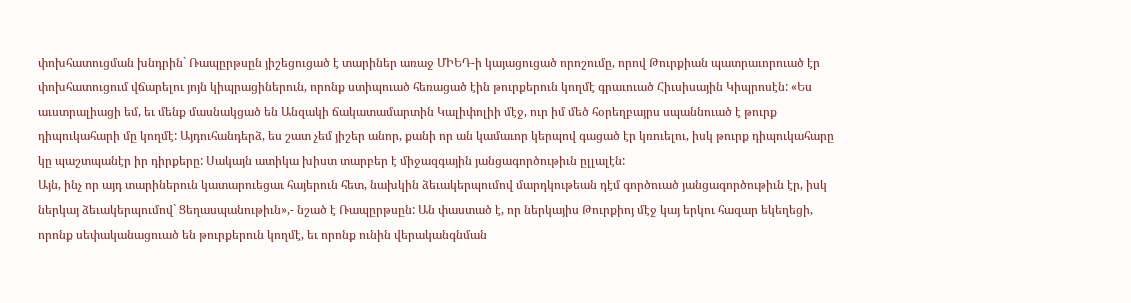փոխհատուցման խնդրին` Ռապըրթսըն յիշեցուցած է տարիներ առաջ ՄԻԵԴ-ի կայացուցած որոշումը, որով Թուրքիան պատրաւորուած էր փոխհատուցում վճարելու յոյն կիպրացիներուն, որոնք ստիպուած հեռացած էին թուրքերուն կողմէ գրաւուած Հիւսիսային Կիպրոսէն: «Ես աւստրալիացի եմ, եւ մենք մասնակցած են Անզակի ճակատամարտին Կալիփոլիի մէջ, ուր իմ մեծ հօրեղբայրս սպաննուած է թուրք դիպուկահարի մը կողմէ: Այդուհանդերձ, ես շատ չեմ յիշեր անոր, քանի որ ան կամաւոր կերպով գացած էր կռուելու, իսկ թուրք դիպուկահարը կը պաշտպանէր իր դիրքերը: Սակայն ատիկա խիստ տարբեր է միջազգային յանցագործութիւն ըլլալէն:
Այն, ինչ որ այդ տարիներուն կատարուեցաւ հայերուն հետ, նախկին ձեւակերպումով մարդկութեան դէմ գործուած յանցագործութիւն էր, իսկ ներկայ ձեւակերպումով` Ցեղասպանութիւն»,- նշած է Ռապըրթսըն: Ան փաստած է, որ ներկայիս Թուրքիոյ մէջ կայ երկու հազար եկեղեցի, որոնք սեփականացուած են թուրքերուն կողմէ, եւ որոնք ունին վերականգնման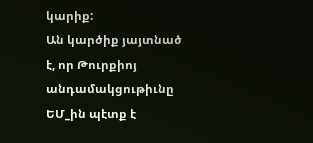կարիք:
Ան կարծիք յայտնած է, որ Թուրքիոյ անդամակցութիւնը ԵՄ_ին պէտք է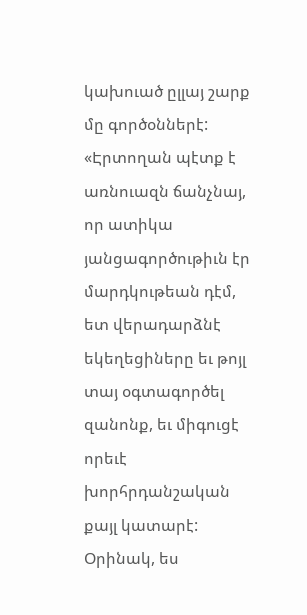կախուած ըլլայ շարք մը գործօններէ: «Էրտողան պէտք է առնուազն ճանչնայ, որ ատիկա յանցագործութիւն էր մարդկութեան դէմ, ետ վերադարձնէ եկեղեցիները եւ թոյլ տայ օգտագործել զանոնք, եւ միգուցէ որեւէ խորհրդանշական քայլ կատարէ:
Օրինակ, ես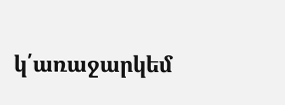կ՛առաջարկեմ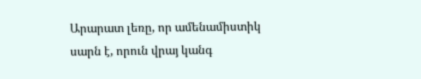Արարատ լեռը, որ ամենամիստիկ սարն է, որուն վրայ կանգ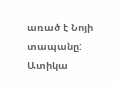առած է Նոյի տապանը: Ատիկա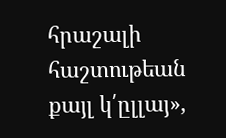հրաշալի հաշտութեան քայլ կ՛ըլլայ»,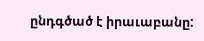ընդգծած է իրաւաբանը: